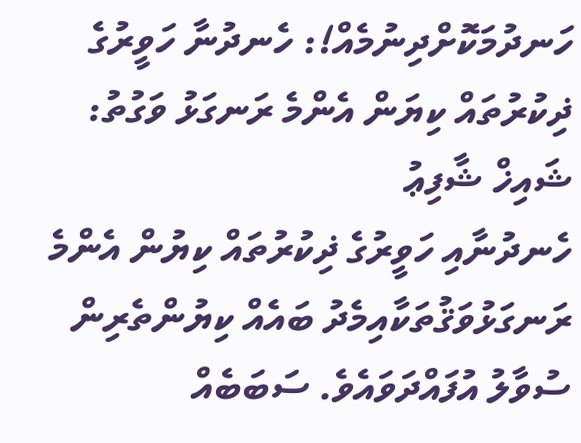ހަނދުމަކޮށްދިނުމެއް!: ހެނދުނާ ހަވީރުގެ ޛިކުރުތައް ކިޔަން އެންމެ ރަނގަޅު ވަގުތު: ޝައިޚް ޝާފިޢު
ހެނދުނާއި ހަވީރުގެ ޛިކުރުތައް ކިޔުން އެންމެ ރަނގަޅުވަޤުތަކާއިމެދު ބައެއް ކިޔުންތެރިން ސުވާލު އުފައްދަވައެވެ. ސަބަބެއް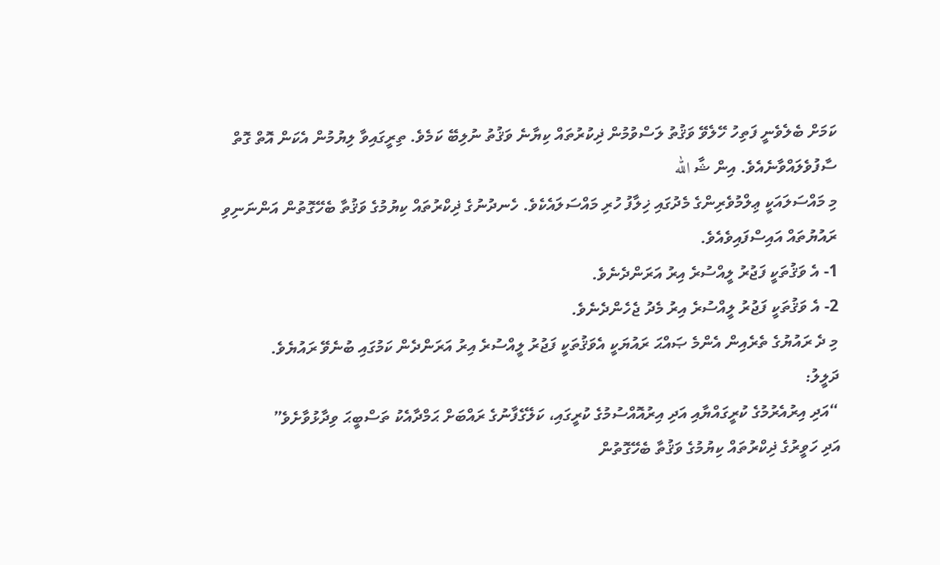ކަމަށް ބެލެވެނީ ފަތިހު ހޭލެވޭ ވަޤުތު ލަސްވުމުން ޛިކުރުތައް ކިޔާނެ ވަޤުތު ނުލިބޭ ކަމެވެ. ތިރީގައިވާ ލިޔުމުން އެކަން އޮތް ގޮތް ސާފުވެލައްވާނެއެވެ. އިން ޝާ الله
މި މައްސަލައަކީ ޢިލްމުވެރިންގެ މެދުގައި ޚިލާފު ހުރި މައްސަލައެކެވެ. ހެނދުނުގެ ޛިކްރުތައް ކިޔުމުގެ ވަޤުތާ ބެހޭގޮތުން އަންނަނިވި ރައުޔުތައް އައިސްފައިވެއެވެ.
1- އެ ވަޤުތަކީ ފަޖުރު ލީއްސުރެ އިރު އަރަންދެނެވެ.
2- އެ ވަޤުތަކީ ފަޖުރު ލީއްސުރެ އިރު މެދު ޖެހެންދެނެވެ.
މި ދެ ރައުޔުގެ ތެރެއިން އެންމެ ޞައްޙަ ރައުޔަކީ އެވަޤުތަކީ ފަޖުރު ލީއްސުރެ އިރު އަރަންދެން ކަމުގައި ބުނެވޭ ރައުޔެވެ.
ދަލީލު:
“އަދި އިރުއެރުމުގެ ކުރީގައްޔާއި އަދި އިރުއޮއްސުމުގެ ކުރީގައި، ކަލޭގެފާނުގެ ރައްބަށް ޙަމްދާއެކު ތަސްބީޙަ ވިދާޅުވާށެވެ”
އަދި ހަވީރުގެ ޛިކްރުތައް ކިޔުމުގެ ވަޤުތާ ބެހޭގޮތުން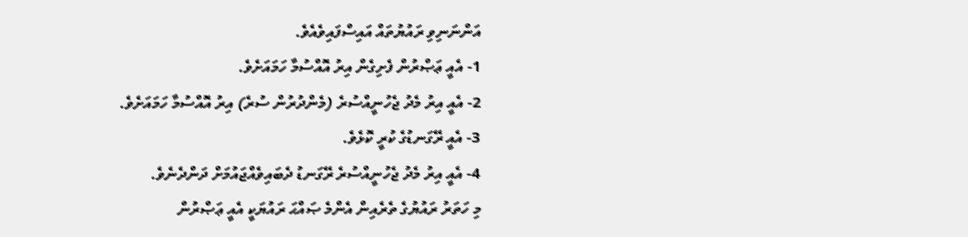އަންނަނިވި ރައުޔުތައް އައިސްފައިވެއެވެ.
1- އެއީ ޢަޞްރުން ފެށިގެން އިރު އޮއްސުމާ ހަމައަށެވެ.
2- އެއީ އިރު މެދު ޖެހުނީއްސުރެ (މެންދުރުން ސުރެ) އިރު އޮއްސުމާ ހަމައަށެވެ.
3- އެއީ ރޭގަނޑުގެ ކުރީ ކޮޅެވެ.
4- އެއީ އިރު މެދު ޖެހުނީއްސުރެ ރޭގަނޑު ދެބައިވެއްޖައުމަށް ދަންދެނެވެ.
މި ހަތަރު ރައުޔުގެ ތެރެއިން އެންމެ ޞައްޙަ ރައުޔަކީ އެއީ ޢަޞްރުން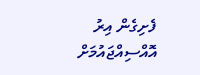ފެށިގެން އިރު އޮއްސިއްޖައުމަށް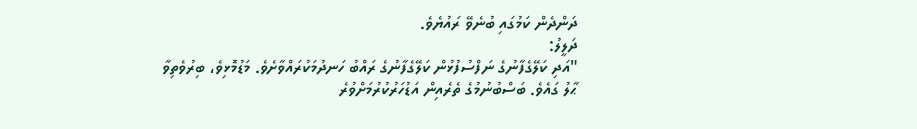ދަންދެން ކަމުގައި ބުނެވޭ ރައުޔެވެ.
ދަލީލު:
"އަދި ކަލޭގެފާނުގެ ނަފްސުފުޅުން ކަލޭގެފާނުގެ ރައްބު ހަނދުމަކުރައްވާށެވެ. މަޑުމޮޅިވެ، ބިރުވެތިވާ ޙާލު ގައެވެ. ބަސްބުނުމުގެ ތެރެއިން އަޑުހަރުކުރުމަށްވުރެ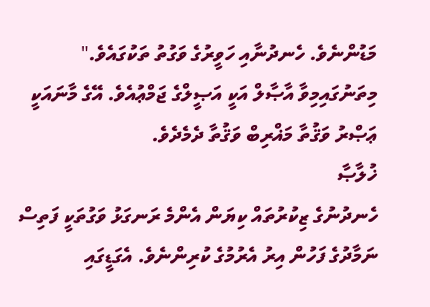މަޑުންނެވެ. ހެނދުނާއި ހަވީރުގެ ވަގުތު ތަކުގައެވެ."
މިތަނުގައިމިވާ އާޞާލް އަކީ އަޞީލްގެ ޖަމްޢުއެވެ. އޭގެ މާނައަކީ ޢަޞްރު ވަޤުތާ މަޣްރިބް ވަޤުތާ ދެމެދެވެ.
ޚުލާޞާ
ހެނދުނުގެ ޒިކުރުތައް ކިޔަން އެންމެ ރަނގަޅު ވަގުތަކީ ފަތިސް ނަމާދުގެ ފަހުން އިރު އެރުމުގެ ކުރިންނެވެ. އެގަޑީގައި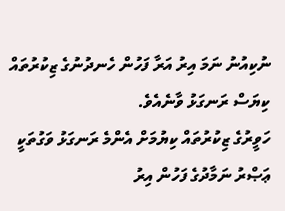ނުކިއުނު ނަމަ އިރު އަރާ ފަހުން ހެނދުނުގެ ޒިކުރުތައް ކިޔަސް ރަނގަޅު ވާނެއެވެ.
ހަވީރުގެ ޒިކުރުތައް ކިޔުމަށް އެންމެ ރަނގަޅު ވަގުތަކީ ޢަޞްރު ނަމާދުގެ ފަހުން އިރު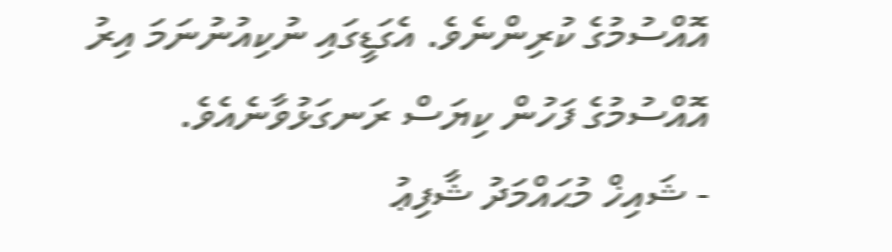އޮއްސުމުގެ ކުރިންނެވެ. އެގަޑީގައި ނުކިއުނުނަމަ އިރު އޮއްސުމުގެ ފަހުން ކިޔަސް ރަނގަޅުވާނެއެވެ.
- ޝައިޚް މުޙައްމަދު ޝާފިޢު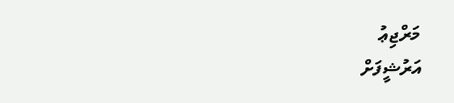މަރްޖިޢު
އަރުޝީފަށް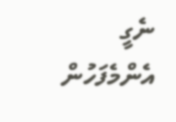ނެގީ
އެންމެފަހުން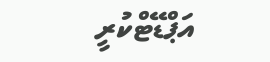އަޕްޑޭޓްކުރީ